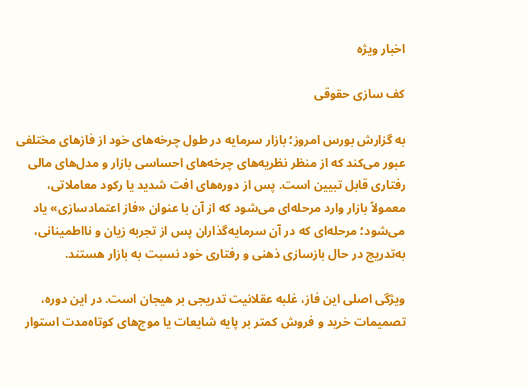اخبار ویژه

کف سازی حقوقی

به گزارش بورس امروز؛ بازار سرمایه در طول چرخه‌های خود از فازهای مختلفی عبور می‌کند که از منظر نظریه‌های چرخه‌های احساسی بازار و مدل‌های مالی رفتاری قابل تبیین است. پس از دوره‌های افت شدید یا رکود معاملاتی، معمولاً بازار وارد مرحله‌ای می‌شود که از آن با عنوان «فاز اعتمادسازی» یاد می‌شود؛ مرحله‌ای که در آن سرمایه‌گذاران پس از تجربه زیان و نااطمینانی، به‌تدریج در حال بازسازی ذهنی و رفتاری خود نسبت به بازار هستند.

ویژگی اصلی این فاز، غلبه عقلانیت تدریجی بر هیجان است. در این دوره، تصمیمات خرید و فروش کمتر بر پایه شایعات یا موج‌های کوتاه‌مدت استوار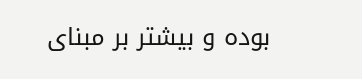بوده و بیشتر بر مبنای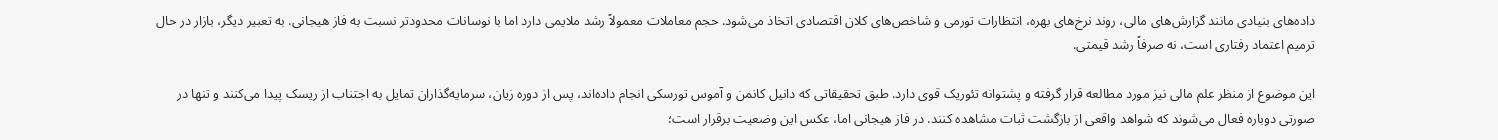داده‌های بنیادی مانند گزارش‌های مالی، روند نرخ‌های بهره، انتظارات تورمی و شاخص‌های کلان اقتصادی اتخاذ می‌شود. حجم معاملات معمولاً رشد ملایمی دارد اما با نوسانات محدودتر نسبت به فاز هیجانی. به تعبیر دیگر، بازار در حال ترمیم اعتماد رفتاری است، نه صرفاً رشد قیمتی.

این موضوع از منظر علم مالی نیز مورد مطالعه قرار گرفته و پشتوانه تئوریک قوی دارد. طبق تحقیقاتی که دانیل کانمن و آموس تورسکی انجام داده‌اند، پس از دوره زیان، سرمایه‌گذاران تمایل به اجتناب از ریسک پیدا می‌کنند و تنها در صورتی دوباره فعال می‌شوند که شواهد واقعی از بازگشت ثبات مشاهده کنند. در فاز هیجانی اما، عکس این وضعیت برقرار است؛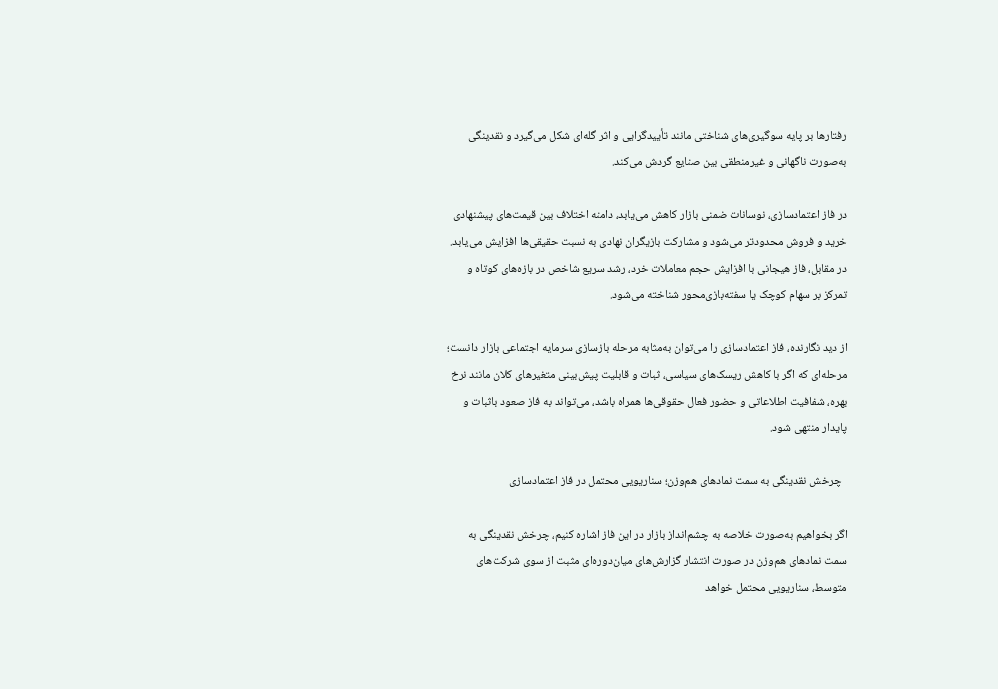رفتارها بر پایه سوگیری‌های شناختی مانند تأییدگرایی و اثر گله‌ای شکل می‌گیرد و نقدینگی به‌صورت ناگهانی و غیرمنطقی بین صنایع گردش می‌کند.

در فاز اعتمادسازی، نوسانات ضمنی بازار کاهش می‌یابد، دامنه اختلاف بین قیمت‌های پیشنهادی خرید و فروش محدودتر می‌شود و مشارکت بازیگران نهادی به نسبت حقیقی‌ها افزایش می‌یابد. در مقابل، فاز هیجانی با افزایش حجم معاملات خرد، رشد سریع شاخص در بازه‌های کوتاه و تمرکز بر سهام کوچک یا سفته‌بازی‌محور شناخته می‌شود.

از دید نگارنده، فاز اعتمادسازی را می‌توان به‌مثابه مرحله بازسازی سرمایه اجتماعی بازار دانست؛ مرحله‌ای که اگر با کاهش ریسک‌های سیاسی، ثبات و قابلیت پیش‌بینی متغیرهای کلان مانند نرخ بهره، شفافیت اطلاعاتی و حضور فعال حقوقی‌ها همراه باشد، می‌تواند به فاز صعود باثبات و پایدار منتهی شود.

  چرخش نقدینگی به سمت نمادهای هم‌وزن؛ سناریویی محتمل در فاز اعتمادسازی

اگر بخواهیم به‌صورت خلاصه به چشم‌انداز بازار در این فاز اشاره کنیم، چرخش نقدینگی به سمت نمادهای هم‌وزن در صورت انتشار گزارش‌های میان‌دوره‌ای مثبت از سوی شرکت‌های متوسط، سناریویی محتمل خواهد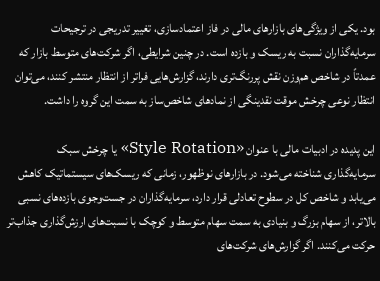بود. یکی از ویژگی‌های بازارهای مالی در فاز اعتمادسازی، تغییر تدریجی در ترجیحات سرمایه‌گذاران نسبت به ریسک و بازده است. در چنین شرایطی، اگر شرکت‌های متوسط بازار که عمدتاً در شاخص هم‌وزن نقش پررنگ‌تری دارند، گزارش‌هایی فراتر از انتظار منتشر کنند، می‌توان انتظار نوعی چرخش موقت نقدینگی از نمادهای شاخص‌ساز به سمت این گروه را داشت.

این پدیده در ادبیات مالی با عنوان «Style Rotation» یا چرخش سبک سرمایه‌گذاری شناخته می‌شود. در بازارهای نوظهور، زمانی که ریسک‌های سیستماتیک کاهش می‌یابد و شاخص کل در سطوح تعادلی قرار دارد، سرمایه‌گذاران در جست‌وجوی بازده‌های نسبی بالاتر، از سهام بزرگ و بنیادی به سمت سهام متوسط و کوچک با نسبت‌های ارزش‌گذاری جذاب‌تر حرکت می‌کنند. اگر گزارش‌های شرکت‌های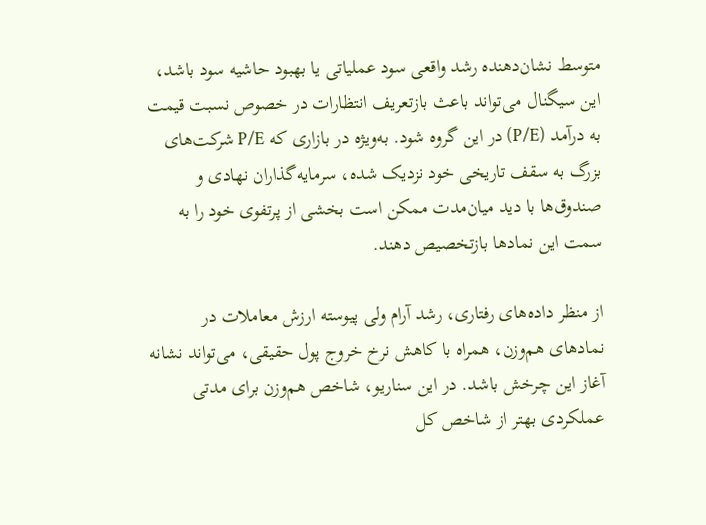متوسط نشان‌دهنده رشد واقعی سود عملیاتی یا بهبود حاشیه سود باشد، این سیگنال می‌تواند باعث بازتعریف انتظارات در خصوص نسبت قیمت به درآمد (P/E) در این گروه شود. به‌ویژه در بازاری که P/E شرکت‌های بزرگ به سقف تاریخی خود نزدیک شده، سرمایه‌گذاران نهادی و صندوق‌ها با دید میان‌مدت ممکن است بخشی از پرتفوی خود را به سمت این نمادها بازتخصیص دهند.

از منظر داده‌های رفتاری، رشد آرام ولی پیوسته ارزش معاملات در نمادهای هم‌وزن، همراه با کاهش نرخ خروج پول حقیقی، می‌تواند نشانه آغاز این چرخش باشد. در این سناریو، شاخص هم‌وزن برای مدتی عملکردی بهتر از شاخص کل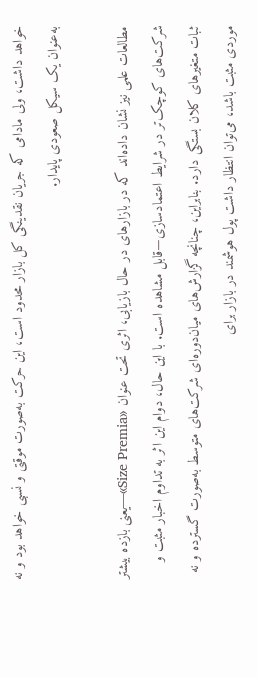خواهد داشت، ولی مادامی که جریان نقدینگی کل بازار محدود است، این حرکت به‌صورت موقتی و نسبی خواهد بود و نه به‌عنوان یک سیکل صعودی پایدار.

مطالعات علمی نیز نشان داده‌اند که در بازارهای در حال بازیابی، اثری تحت عنوان «Size Premia»—یعنی بازده بیشتر شرکت‌های کوچک‌تر در شرایط اعتمادسازی—قابل مشاهده است. با این حال، دوام این اثر به تداوم اخبار مثبت و ثبات متغیرهای کلان بستگی دارد. بنابراین، چنانچه گزارش‌های میان‌دوره‌ای شرکت‌های متوسط به‌صورت گسترده و نه موردی مثبت باشد، می‌توان انتظار داشت پول هوشمند در بازار برای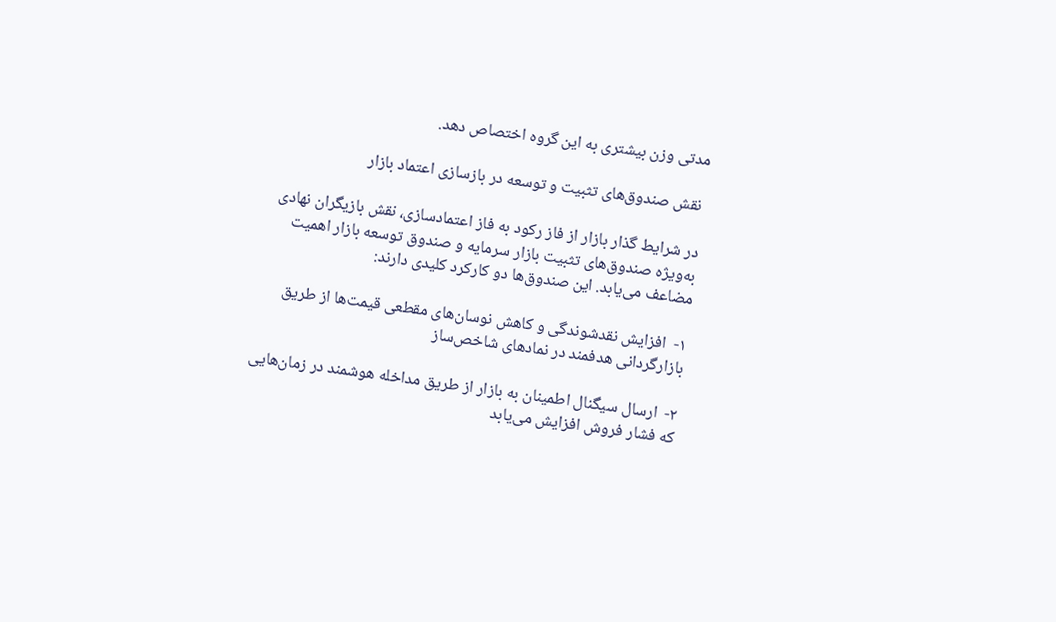مدتی وزن بیشتری به این گروه اختصاص دهد.

 نقش صندوق‌های تثبیت و توسعه در بازسازی اعتماد بازار

در شرایط گذار بازار از فاز رکود به فاز اعتمادسازی، نقش بازیگران نهادی به‌ویژه صندوق‌های تثبیت بازار سرمایه و صندوق توسعه بازار اهمیت مضاعف می‌یابد. این صندوق‌ها دو کارکرد کلیدی دارند:

۱-  افزایش نقدشوندگی و کاهش نوسان‌های مقطعی قیمت‌ها از طریق بازارگردانی هدفمند در نمادهای شاخص‌ساز

۲-  ارسال سیگنال اطمینان به بازار از طریق مداخله هوشمند در زمان‌هایی که فشار فروش افزایش می‌یابد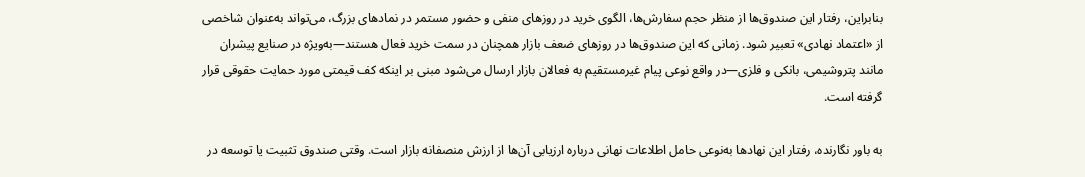بنابراین، رفتار این صندوق‌ها از منظر حجم سفارش‌ها، الگوی خرید در روزهای منفی و حضور مستمر در نمادهای بزرگ، می‌تواند به‌عنوان شاخصی از «اعتماد نهادی» تعبیر شود. زمانی که این صندوق‌ها در روزهای ضعف بازار همچنان در سمت خرید فعال هستند—به‌ویژه در صنایع پیشران مانند پتروشیمی، بانکی و فلزی—در واقع نوعی پیام غیرمستقیم به فعالان بازار ارسال می‌شود مبنی بر اینکه کف قیمتی مورد حمایت حقوقی قرار گرفته است.

به باور نگارنده، رفتار این نهادها به‌نوعی حامل اطلاعات نهانی درباره ارزیابی آن‌ها از ارزش منصفانه بازار است. وقتی صندوق تثبیت یا توسعه در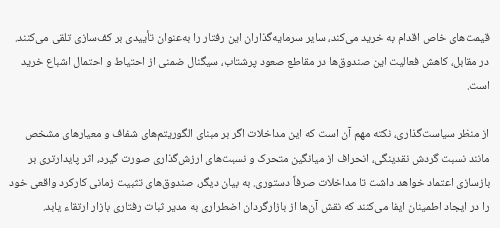قیمت‌های خاص اقدام به خرید می‌کند، سایر سرمایه‌گذاران این رفتار را به‌عنوان تأییدی بر کف‌سازی تلقی می‌کنند. در مقابل، کاهش فعالیت این صندوق‌ها در مقاطع صعود پرشتاب، سیگنال ضمنی از احتیاط و احتمال اشباع خرید است.

از منظر سیاست‌گذاری، نکته مهم آن است که این مداخلات اگر بر مبنای الگوریتم‌های شفاف و معیارهای مشخص مانند نسبت گردش نقدینگی، انحراف از میانگین متحرک و نسبت‌های ارزش‌گذاری صورت گیرد، اثر پایدارتری بر بازسازی اعتماد خواهد داشت تا مداخلات صرفاً دستوری. به بیان دیگر، صندوق‌های تثبیت زمانی کارکرد واقعی خود را در ایجاد اطمینان ایفا می‌کنند که نقش آن‌ها از بازارگردان اضطراری به مدیر ثبات رفتاری بازار ارتقاء یابد.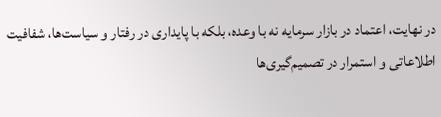در نهایت، اعتماد در بازار سرمایه نه با وعده، بلکه با پایداری در رفتار و سیاست‌ها، شفافیت اطلاعاتی و استمرار در تصمیم‌گیری‌ها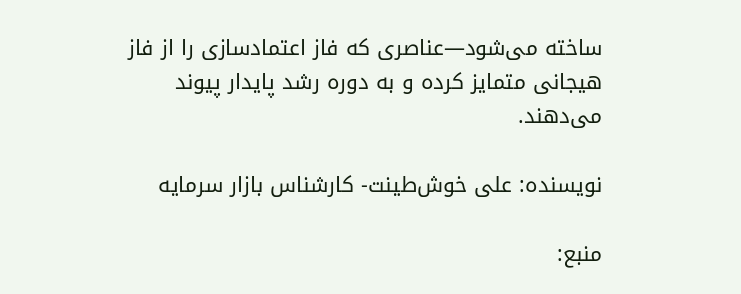ساخته می‌شود—عناصری که فاز اعتمادسازی را از فاز هیجانی متمایز کرده و به دوره رشد پایدار پیوند می‌دهند.

نویسنده: علی خوش‌طینت- کارشناس بازار سرمایه

منبع: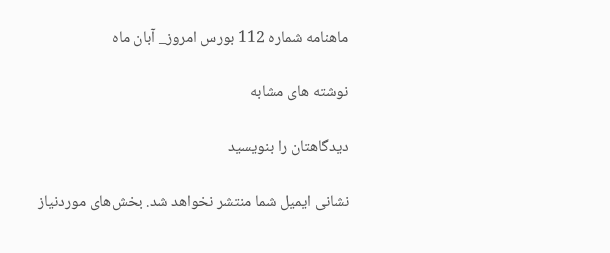ماهنامه شماره 112 بورس امروز_ آبان ماه

نوشته های مشابه

دیدگاهتان را بنویسید

نشانی ایمیل شما منتشر نخواهد شد. بخش‌های موردنیاز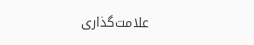علامت‌گذاری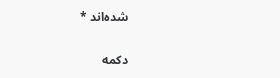شده‌اند *

دکمه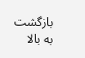بازگشت به بالا